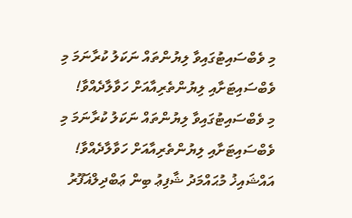މި ވެބްސައިޓުގައިވާ ލިޔުންތައް ނަކަލު ކުރާނަމަ މި ވެބްސައިޓަށާއި ލިޔުންތެރިއާއަށް ހަވާލާދެއްވާ!
މި ވެބްސައިޓުގައިވާ ލިޔުންތައް ނަކަލު ކުރާނަމަ މި ވެބްސައިޓަށާއި ލިޔުންތެރިއާއަށް ހަވާލާދެއްވާ!
އައްޝައިޚު މުޙައްމަދު ޝާފިޢު ބިން ޢަބްދިލްޣަފޫރު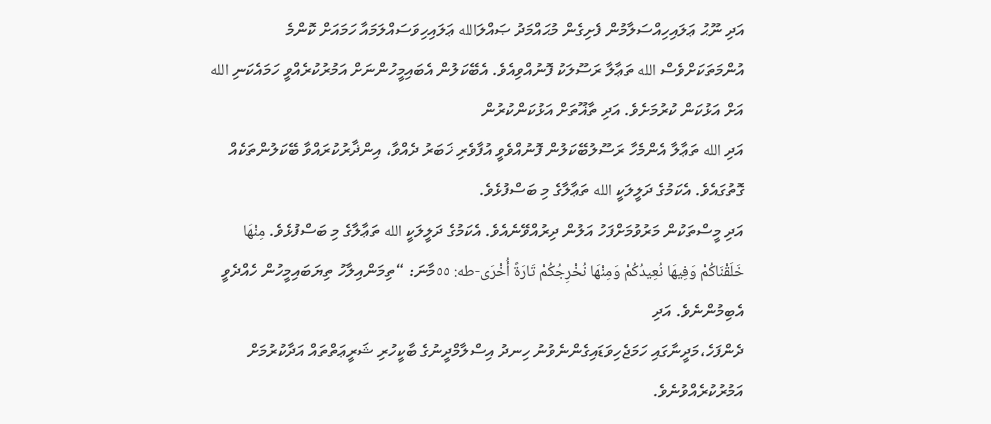އަދި ނޫޙު ޢަލައިހިއްސަލާމުން ފެށިގެން މުޙައްމަދު ޞައްލަالله ޢަލައިހިވަސައްލަމައާ ހަމައަށް ކޮންމެ އުންމަތަކަށްވެސް الله ތަޢާލާ ރަސޫލަކު ފޮނުއްވިއެވެ. އެބޭކަލުން އެބައިމީހުންނަށް އަމުރުކުރެއްވީ ހަމައެކަނި الله އަށް އަޅުކަން ކުރުމަށެވެ. އަދި ތާޣޫތަށް އަޅުކަންކުރުން
އަދި الله ތަޢާލާ އެންމެހާ ރަސޫލުބޭކަލުން ފޮނުއްވެވީ އުފާވެރި ޚަބަރު ދެއްވާ، އިންޛާރުކުރައްވާ ބޭކަލުންތަކެއް ގޮތުގައެވެ. އެކަމުގެ ދަލީލަކީ الله ތަޢާލާގެ މި ބަސްފުޅެވެ.
އަދި މީސްތަކުން މަރުވުމަށްފަހު އަލުން ދިރުއްވޭނެއެވެ. އެކަމުގެ ދަލީލަކީ الله ތަޢާލާގެ މި ބަސްފުޅެވެ. مِنْهَا خَلَقْنَاكُمْ وَفِيهَا نُعِيدُكُمْ وَمِنْهَا نُخْرِجُكُمْ تَارَةً أُخْرَى-طه: ٥٥މާނަ: “ތިމަންއިލާހު ތިޔަބައިމީހުން ހެއްދެވީ އެބިމުންނެވެ. އަދި
ދެންފަހެ،މަދީނާގައި ހަމަޖެހިވަޑައިގެންނެވުނު ހިނދު އިސްލާމްދީނުގެ ބާކީހުރި ޝަރީޢަތްތައް އަދާކުރުމަށް އަމުރުކުރެއްވުނެވެ.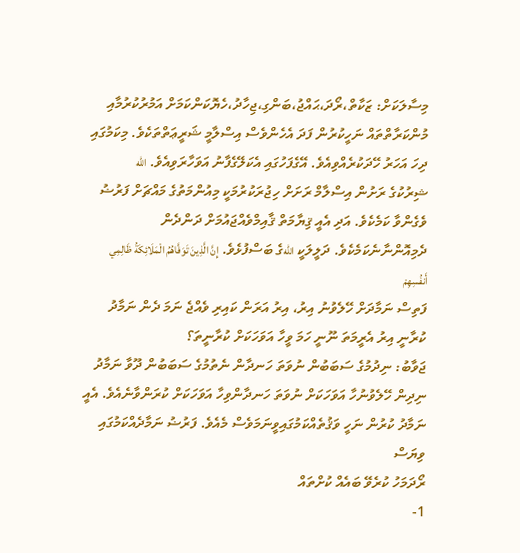މިސާލަކަށް: ޒަކާތް،ރޯދަ،ޙައްޖު،ބަންގި،ޖިހާދު،ހެޔޮކަންކަމަށް އަމުރުކުރުމާއި މުންކަރާތްތައް ނަހީކުރުން ފަދަ އެހެންވެސް އިސްލާމީ ޝަރީޢަތްތަކެވެ. މިކަމުގައި ދިހަ އަހަރު ހޭދަކުރެއްވިއެވެ. އޭގެފަހުގައި އެކަލޭގެފާނު އަވަހާރަވިއެވެ. الله
ޝިރުކުގެ ރަށުން އިސްލާމް ރަށަށް ހިޖުރަކުރުމަކީ މިއުންމަތުގެ މައްޗަށް ފަރުޟު ވެގެންވާ ކަމެކެވެ. އަދި އެއީ ޤިޔާމަތް ޤާއިމްވެއްޖައުމަށް ދަންދެން ދެމިއޮންނާނެކަމެކެވެ. ދަލީލަކީ اللهގެ ބަސްފުޅެވެ. إِنَّ الَّذِينَ تَوَفَّاهُمُ الْمَلَائِكَةُ ظَالِمِي أَنفُسِهِمْ
ފަތިސް ނަމާދަށް ހޭލެވުނު އިރު، އިރު އަރަން ކައިރި ވެއްޖެ ނަމަ ދެން ނަމާދު ކުރާނީ އިރު އެރީމަތަ ނޫނީ ހަމަ ވީހާ އަވަހަކަށް ކުރާނީތަ؟
ޖަވާބު: ނިދުމުގެ ސަބަބުން ނުވަތަ ހަނދާން ނެތުމުގެ ސަބަބުން ދޫވާ ނަމާދު ނިދިން ހޭލެވުނުހާ އަވަހަކަށް ނުވަތަ ހަނދާންވިހާ އަވަހަކަށް ކުރަންވާނެއެވެ. އެއީ ނަމާދު ކުރުން ނަހީ ވަޤުތެއްކަމުގައިވީނަމަވެސް މެއެވެ. ފަރުޟު ނަމާދެއްކަމުގައި ވިޔަސް
ރޯދަމަހު ކުރެވޭ ބައެއް ކުށްތައް
1-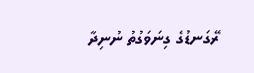ރޭގަނޑުގެ ގިނަވަގުތު ނުނިދާ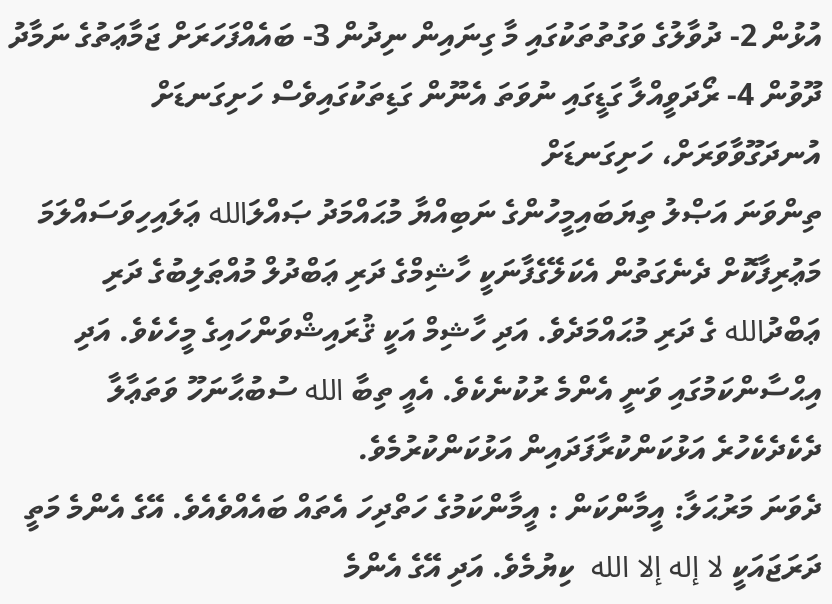އުޅުން 2- ދުވާލުގެ ވަގުތުތަކުގައި މާ ގިނައިން ނިދުން 3- ބައެއްފަހަރަށް ޖަމާޢަތުގެ ނަމާދު ދޫވުން 4- ރޯދަވީއްލާ ގަޑީގައި ނުވަތަ އެނޫން ގަޑިތަކުގައިވެސް ހަށިގަނޑަށް އުނދަގޫވާވަރަށް، ހަށިގަނޑަށް
ތިންވަނަ އަޞްލު ތިޔަބައިމީހުންގެ ނަބިއްޔާ މުޙައްމަދު ޞައްލަالله ޢަލައިހިވަސައްލަމަ މަޢުރިފާކޮށް ދެނެގަތުން އެކަލޭގެފާނަކީ ހާޝިމްގެ ދަރި ޢަބްދުލް މުއްޠަލިބުގެ ދަރި ޢަބްދުالله ގެ ދަރި މުޙައްމަދެވެ. އަދި ހާޝިމް އަކީ ޤުރައިޝްވަންހައިގެ މީހެކެވެ. އަދި
އިޙްސާންކަމުގައި ވަނީ އެންމެ ރުކުނެކެވެ. އެއީ ތިބާ الله ސުބުޙާނަހޫ ވަތަޢާލާ ދެކެދެކެހުރެ އަޅުކަންކުރާފަދައިން އަޅުކަންކުރުމެވެ.
ދެވަނަ މަރުޙަލާ: އީމާންކަން : އީމާންކަމުގެ ހަތްދިހަ އެތައް ބައެއްވެއެވެ. އޭގެ އެންމެ މަތީ ދަރަޖައަކީ لا إله إلا الله  ކިޔުމެވެ. އަދި އޭގެ އެންމެ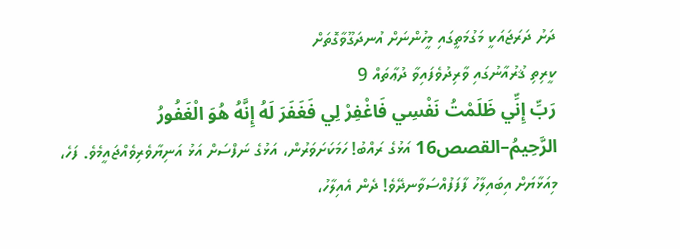ދަށު ދަރަޖައަކީ މަގުމަތީގައި މީހުންނަށް އުނދަގޫވާގޮތަށް
ކީރިތި ޤުރުއާނުގައި ވާރިދުވެފައިވާ ދުޢާތައް 9
رَبِّ إِنِّي ظَلَمْتُ نَفْسِي فَاغْفِرْ لِي فَغَفَرَ لَهُ إِنَّهُ هُوَ الْغَفُورُ الرَّحِيمُ–القصص16 އަޅުގެ ރައްބު! ހަމަކަށަވަރުން، އަޅުގެ ނަފްސަށް އަޅު އަނިޔާވެރިވެއްޖައީމެވެ. ފަހެ، މިއަޅާޔަށް އިބައިލާހު ފާފަފުއްސަވާނދޭވެ! ދެން އެއިލާހު،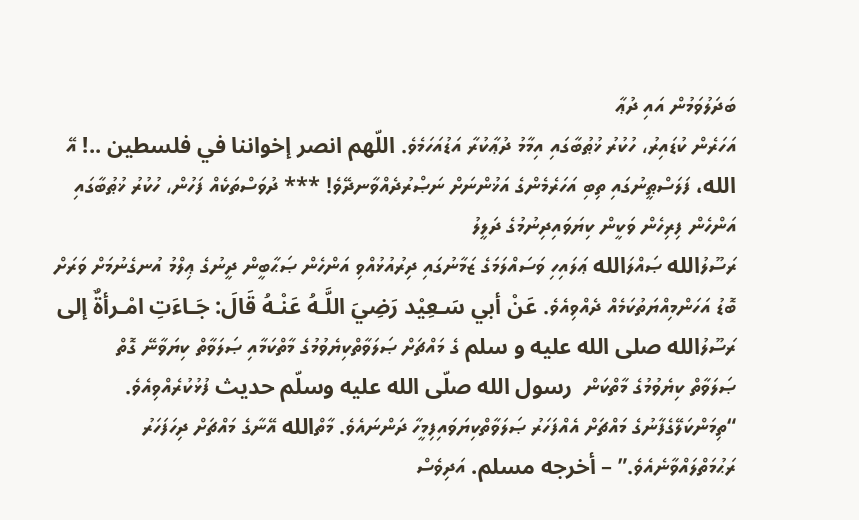ބަދަލުވަމުން އައި ދުޢާ
އަހަރެން ކުޑައިރު، ހުކުރު ޚުޠުބާގައި އިމާމު ދުޢާކުރާ އަޑުއަހަމެވެ. اللّهم انصر إخواننا في فلسطين ..! އޭ الله، ފަލަސްޠީނުގައި ތިބި އަހަރެމެންގެ އަޚުންނަށް ނަޞްރުދެއްވާނދޭވެ! *** ދުވަސްތަކެއް ފަހުން، ހުކުރު ޚުޠުބާގައި
އަންހެން ފިރިހެން ވަކީން ކިޔަވައިދިނުމުގެ ދަލީލު
ރަސޫލުالله ޞައްލަالله ޢަލައިހި ވަސައްލަމަގެ ޒަމާނުގައި ދިރުއުޅުއްވި އަންހެން ޞަޙާބީން ދީނުގެ ޢިލްމު އުނގެނުމަށް ވަރަށް ބޮޑު އަހަންމިއްޔަތުކަމެއް ދެއްވިއެވެ. عَنْ أبي سَـعِيْد رَضِيَ اللَّـهُ عَنْـهُ قَالَ: جَـاءَتِ امْـرأةٌ إلى
ރަސޫލުالله صلى الله عليه و سلم ގެ މައްޗަށް ޞަލަވާތްކިޔެވުމުގެ މާތްކަމާއި ޞަލަވާތް ކިޔަވާނޭ ގޮތް
ޞަލަވާތް ކިޔެވުމުގެ މާތްކަން  رسول الله صلّى الله عليه وسلّم حديث ފުޅުކުރެއްވިއެވެ. “ތިމަންކަލޭގެފާނުގެ މައްޗަށް އެއްފަހަރު ޞަލަވާތްކިޔަވައިފިމީހާ ދަންނައެވެ. މާތްالله އޭނާގެ މައްޗަށް ދިހަފަހަރު ރަޙުމަތްލައްވާނެއެވެ.” – أخرجه مسلم. އަދިވެސް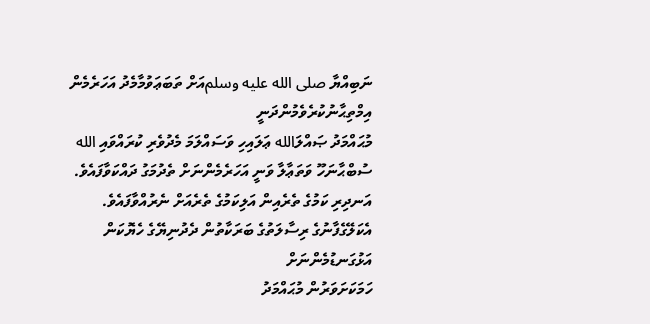ނަބިއްޔާ صلى الله عليه وسلمއަށް ތަބަޢަވުމާމެދު އަހަރެމެން އިމްތިޙާނުކުރެވެމުންދަނީ
މުޙައްމަދު ޞައްލަالله ޢަލައިހި ވަސައްލަމަ މެދުވެރި ކުރައްވައި الله ސުބްޙާނަހޫ ވަތަޢާލާ ވަނީ އަހަރެމެންނަށް ތެދުމަގު ދައްކަވާފައެވެ. އަނދިރި ކަމުގެ ތެރެއިން އަލިކަމުގެ ތެރެއަށް ނެރުއްވާފައެވެ. އެކަލޭގެފާނުގެ ރިސާލަތުގެ ބަރަކާތުން ދެދުނިޔޭގެ ހެޔޮކަން އަޅުގަނޑުމެންނަށް
ހަމަކަށަވަރުން މުޙައްމަދު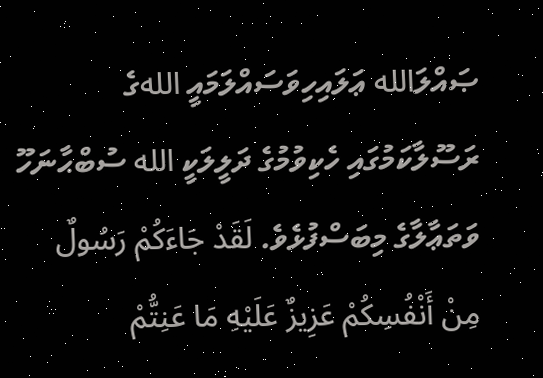ޞައްލަالله ޢަލައިހިވަސައްލަމައީ اللهގެ ރަސޫލާކަމުގައި ހެކިވުމުގެ ދަލީލަކީ الله ސުބްޙާނަހޫ ވަތަޢާލާގެ މިބަސްފުޅެވެ. لَقَدْ جَاءَكُمْ رَسُولٌ مِنْ أَنْفُسِكُمْ عَزِيزٌ عَلَيْهِ مَا عَنِتُّمْ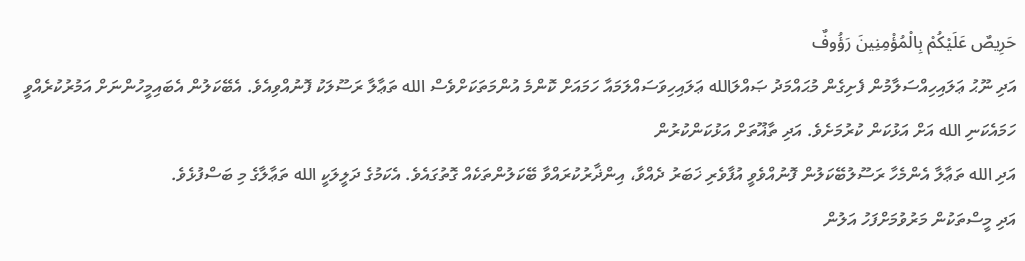حَرِيصٌ عَلَيْكُمْ بِالْمُؤْمِنِينَ رَؤُوفٌ
އަދި ނޫޙު ޢަލައިހިއްސަލާމުން ފެށިގެން މުޙައްމަދު ޞައްލަالله ޢަލައިހިވަސައްލަމައާ ހަމައަށް ކޮންމެ އުންމަތަކަށްވެސް الله ތަޢާލާ ރަސޫލަކު ފޮނުއްވިއެވެ. އެބޭކަލުން އެބައިމީހުންނަށް އަމުރުކުރެއްވީ ހަމައެކަނި الله އަށް އަޅުކަން ކުރުމަށެވެ. އަދި ތާޣޫތަށް އަޅުކަންކުރުން
އަދި الله ތަޢާލާ އެންމެހާ ރަސޫލުބޭކަލުން ފޮނުއްވެވީ އުފާވެރި ޚަބަރު ދެއްވާ، އިންޛާރުކުރައްވާ ބޭކަލުންތަކެއް ގޮތުގައެވެ. އެކަމުގެ ދަލީލަކީ الله ތަޢާލާގެ މި ބަސްފުޅެވެ.
އަދި މީސްތަކުން މަރުވުމަށްފަހު އަލުން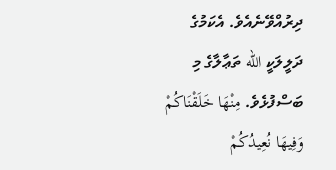ދިރުއްވޭނެއެވެ. އެކަމުގެ ދަލީލަކީ الله ތަޢާލާގެ މި ބަސްފުޅެވެ. مِنْهَا خَلَقْنَاكُمْ وَفِيهَا نُعِيدُكُمْ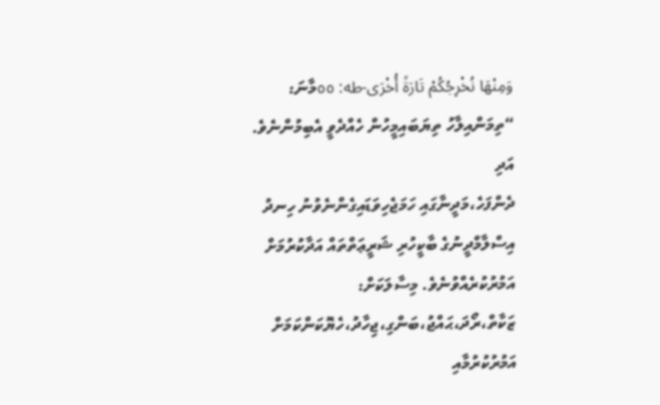وَمِنْهَا نُخْرِجُكُمْ تَارَةً أُخْرَى-طه: ٥٥މާނަ: “ތިމަންއިލާހު ތިޔަބައިމީހުން ހެއްދެވީ އެބިމުންނެވެ. އަދި
ދެންފަހެ،މަދީނާގައި ހަމަޖެހިވަޑައިގެންނެވުނު ހިނދު އިސްލާމްދީނުގެ ބާކީހުރި ޝަރީޢަތްތައް އަދާކުރުމަށް އަމުރުކުރެއްވުނެވެ. މިސާލަކަށް: ޒަކާތް،ރޯދަ،ޙައްޖު،ބަންގި،ޖިހާދު،ހެޔޮކަންކަމަށް އަމުރުކުރުމާއި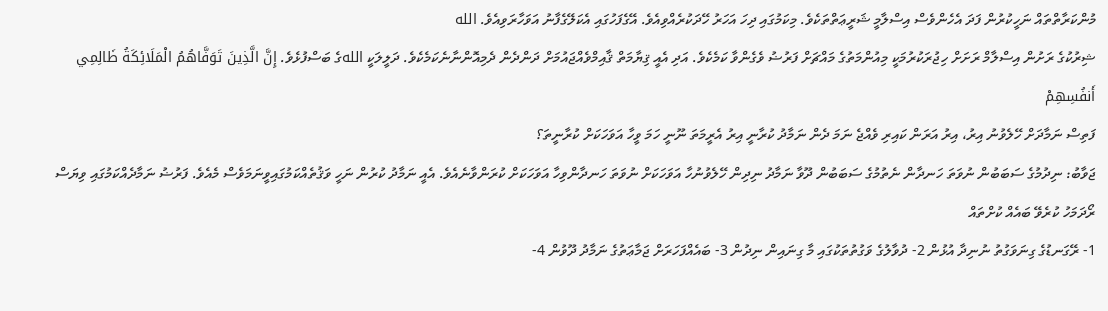މުންކަރާތްތައް ނަހީކުރުން ފަދަ އެހެންވެސް އިސްލާމީ ޝަރީޢަތްތަކެވެ. މިކަމުގައި ދިހަ އަހަރު ހޭދަކުރެއްވިއެވެ. އޭގެފަހުގައި އެކަލޭގެފާނު އަވަހާރަވިއެވެ. الله
ޝިރުކުގެ ރަށުން އިސްލާމް ރަށަށް ހިޖުރަކުރުމަކީ މިއުންމަތުގެ މައްޗަށް ފަރުޟު ވެގެންވާ ކަމެކެވެ. އަދި އެއީ ޤިޔާމަތް ޤާއިމްވެއްޖައުމަށް ދަންދެން ދެމިއޮންނާނެކަމެކެވެ. ދަލީލަކީ اللهގެ ބަސްފުޅެވެ. إِنَّ الَّذِينَ تَوَفَّاهُمُ الْمَلَائِكَةُ ظَالِمِي أَنفُسِهِمْ
ފަތިސް ނަމާދަށް ހޭލެވުނު އިރު، އިރު އަރަން ކައިރި ވެއްޖެ ނަމަ ދެން ނަމާދު ކުރާނީ އިރު އެރީމަތަ ނޫނީ ހަމަ ވީހާ އަވަހަކަށް ކުރާނީތަ؟
ޖަވާބު: ނިދުމުގެ ސަބަބުން ނުވަތަ ހަނދާން ނެތުމުގެ ސަބަބުން ދޫވާ ނަމާދު ނިދިން ހޭލެވުނުހާ އަވަހަކަށް ނުވަތަ ހަނދާންވިހާ އަވަހަކަށް ކުރަންވާނެއެވެ. އެއީ ނަމާދު ކުރުން ނަހީ ވަޤުތެއްކަމުގައިވީނަމަވެސް މެއެވެ. ފަރުޟު ނަމާދެއްކަމުގައި ވިޔަސް
ރޯދަމަހު ކުރެވޭ ބައެއް ކުށްތައް
1- ރޭގަނޑުގެ ގިނަވަގުތު ނުނިދާ އުޅުން 2- ދުވާލުގެ ވަގުތުތަކުގައި މާ ގިނައިން ނިދުން 3- ބައެއްފަހަރަށް ޖަމާޢަތުގެ ނަމާދު ދޫވުން 4-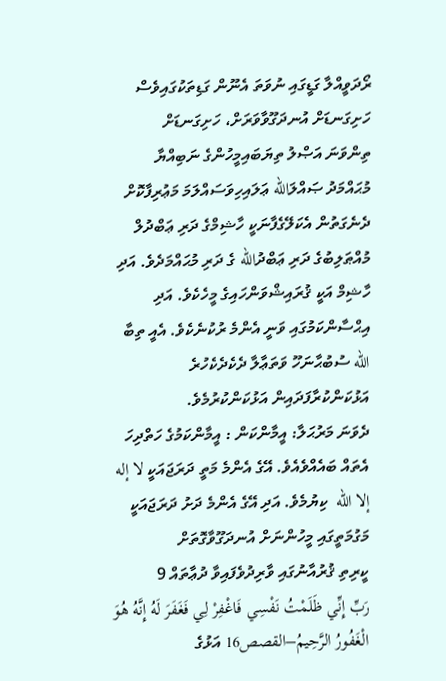ރޯދަވީއްލާ ގަޑީގައި ނުވަތަ އެނޫން ގަޑިތަކުގައިވެސް ހަށިގަނޑަށް އުނދަގޫވާވަރަށް، ހަށިގަނޑަށް
ތިންވަނަ އަޞްލު ތިޔަބައިމީހުންގެ ނަބިއްޔާ މުޙައްމަދު ޞައްލަالله ޢަލައިހިވަސައްލަމަ މަޢުރިފާކޮށް ދެނެގަތުން އެކަލޭގެފާނަކީ ހާޝިމްގެ ދަރި ޢަބްދުލް މުއްޠަލިބުގެ ދަރި ޢަބްދުالله ގެ ދަރި މުޙައްމަދެވެ. އަދި ހާޝިމް އަކީ ޤުރައިޝްވަންހައިގެ މީހެކެވެ. އަދި
އިޙްސާންކަމުގައި ވަނީ އެންމެ ރުކުނެކެވެ. އެއީ ތިބާ الله ސުބުޙާނަހޫ ވަތަޢާލާ ދެކެދެކެހުރެ އަޅުކަންކުރާފަދައިން އަޅުކަންކުރުމެވެ.
ދެވަނަ މަރުޙަލާ: އީމާންކަން : އީމާންކަމުގެ ހަތްދިހަ އެތައް ބައެއްވެއެވެ. އޭގެ އެންމެ މަތީ ދަރަޖައަކީ لا إله إلا الله  ކިޔުމެވެ. އަދި އޭގެ އެންމެ ދަށު ދަރަޖައަކީ މަގުމަތީގައި މީހުންނަށް އުނދަގޫވާގޮތަށް
ކީރިތި ޤުރުއާނުގައި ވާރިދުވެފައިވާ ދުޢާތައް 9
رَبِّ إِنِّي ظَلَمْتُ نَفْسِي فَاغْفِرْ لِي فَغَفَرَ لَهُ إِنَّهُ هُوَ الْغَفُورُ الرَّحِيمُ–القصص16 އަޅުގެ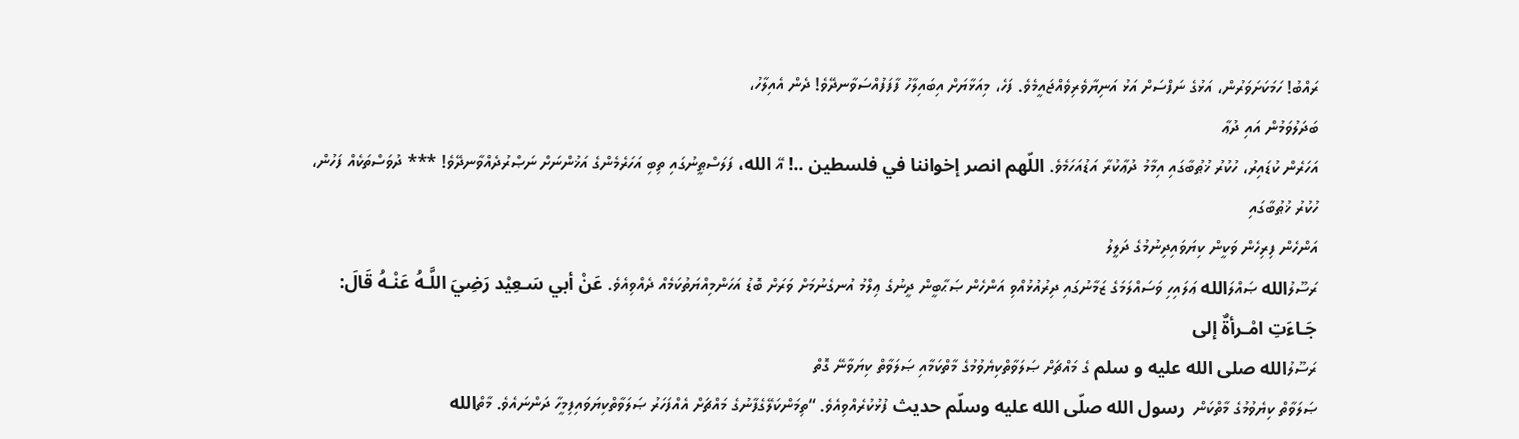ރައްބު! ހަމަކަށަވަރުން، އަޅުގެ ނަފްސަށް އަޅު އަނިޔާވެރިވެއްޖައީމެވެ. ފަހެ، މިއަޅާޔަށް އިބައިލާހު ފާފަފުއްސަވާނދޭވެ! ދެން އެއިލާހު،
ބަދަލުވަމުން އައި ދުޢާ
އަހަރެން ކުޑައިރު، ހުކުރު ޚުޠުބާގައި އިމާމު ދުޢާކުރާ އަޑުއަހަމެވެ. اللّهم انصر إخواننا في فلسطين ..! އޭ الله، ފަލަސްޠީނުގައި ތިބި އަހަރެމެންގެ އަޚުންނަށް ނަޞްރުދެއްވާނދޭވެ! *** ދުވަސްތަކެއް ފަހުން، ހުކުރު ޚުޠުބާގައި
އަންހެން ފިރިހެން ވަކީން ކިޔަވައިދިނުމުގެ ދަލީލު
ރަސޫލުالله ޞައްލަالله ޢަލައިހި ވަސައްލަމަގެ ޒަމާނުގައި ދިރުއުޅުއްވި އަންހެން ޞަޙާބީން ދީނުގެ ޢިލްމު އުނގެނުމަށް ވަރަށް ބޮޑު އަހަންމިއްޔަތުކަމެއް ދެއްވިއެވެ. عَنْ أبي سَـعِيْد رَضِيَ اللَّـهُ عَنْـهُ قَالَ: جَـاءَتِ امْـرأةٌ إلى
ރަސޫލުالله صلى الله عليه و سلم ގެ މައްޗަށް ޞަލަވާތްކިޔެވުމުގެ މާތްކަމާއި ޞަލަވާތް ކިޔަވާނޭ ގޮތް
ޞަލަވާތް ކިޔެވުމުގެ މާތްކަން  رسول الله صلّى الله عليه وسلّم حديث ފުޅުކުރެއްވިއެވެ. “ތިމަންކަލޭގެފާނުގެ މައްޗަށް އެއްފަހަރު ޞަލަވާތްކިޔަވައިފިމީހާ ދަންނައެވެ. މާތްالله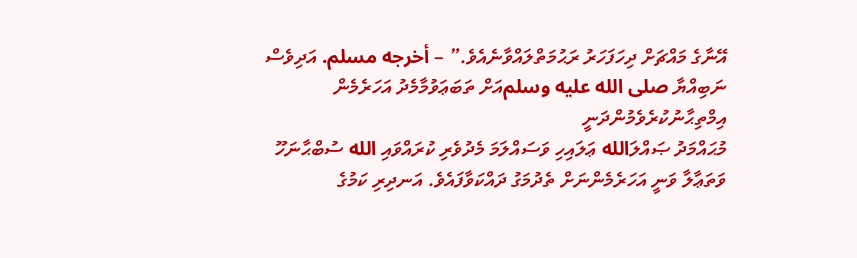އޭނާގެ މައްޗަށް ދިހަފަހަރު ރަޙުމަތްލައްވާނެއެވެ.” – أخرجه مسلم. އަދިވެސް
ނަބިއްޔާ صلى الله عليه وسلمއަށް ތަބަޢަވުމާމެދު އަހަރެމެން އިމްތިޙާނުކުރެވެމުންދަނީ
މުޙައްމަދު ޞައްލަالله ޢަލައިހި ވަސައްލަމަ މެދުވެރި ކުރައްވައި الله ސުބްޙާނަހޫ ވަތަޢާލާ ވަނީ އަހަރެމެންނަށް ތެދުމަގު ދައްކަވާފައެވެ. އަނދިރި ކަމުގެ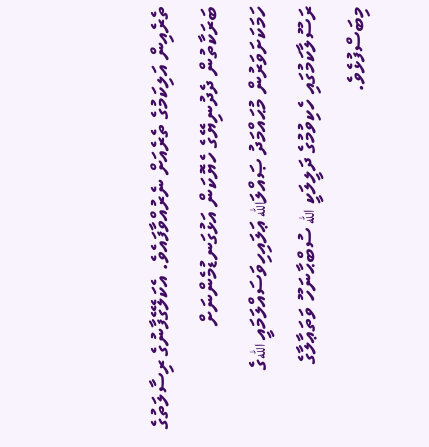ތެރެއިން އަލިކަމުގެ ތެރެއަށް ނެރުއްވާފައެވެ. އެކަލޭގެފާނުގެ ރިސާލަތުގެ ބަރަކާތުން ދެދުނިޔޭގެ ހެޔޮކަން އަޅުގަނޑުމެންނަށް
ހަމަކަށަވަރުން މުޙައްމަދު ޞައްލަالله ޢަލައިހިވަސައްލަމައީ اللهގެ ރަސޫލާކަމުގައި ހެކިވުމުގެ ދަލީލަކީ الله ސުބްޙާނަހޫ ވަތަޢާލާގެ މިބަސްފުޅެވެ.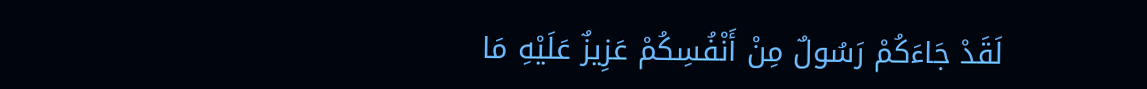لَقَدْ جَاءَكُمْ رَسُولٌ مِنْ أَنْفُسِكُمْ عَزِيزٌ عَلَيْهِ مَا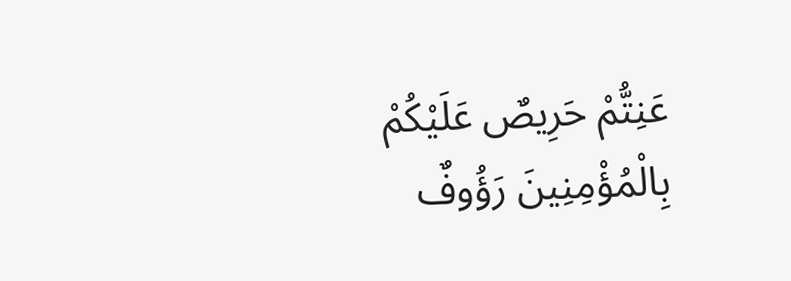عَنِتُّمْ حَرِيصٌ عَلَيْكُمْ بِالْمُؤْمِنِينَ رَؤُوفٌ